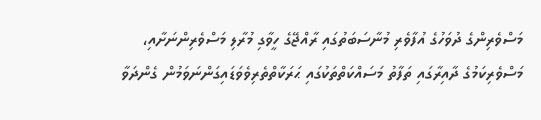މަސްވެރިންގެ ދުވަހުގެ އުފާވެރި މުނާސަބަތުގައި ރާއްޖޭގެ ހީވާގި މުރާލި މަސްވެރިންނަށާއި، މަސްވެރިކަމުގެ ދާއިރާގައި ތަފާތު މަސައްކަތްތަކުގައި ޙަރަކާތްތެރިވެވަޑައިގަންނަވަމުން ގެންދަވާ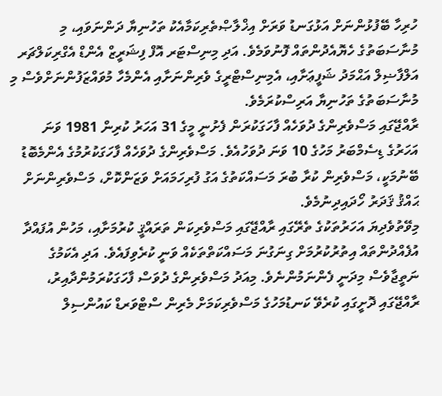ހުރިހާ ބޭފުޅުންނަށް އަޅުގަނޑު ވަރަށް އިޚްލާޞްތެރިކަމާއެކު ތަހުނިޔާ ދަންނަވައި، މި މުނާސަބަތުގެ ހެޔޮއެދުންތައް ފޮނުވަމެވެ. އަދި މިނިސްޓަރ އޮފް ފިޝަރީޒް އެންޑް އެގްރިކަލްޗަރ އަލްފާޟިލް އަޙްމަދު ޝަފީޢަށާއި، އެމިނިސްޓްރީގެ ވެރިންނަށާއި އެންމެހާ މުވައްޒަފުންނަށްވެސް މި މުނާސަބަތުގެ ތަހުނިޔާ އަރިސްކުރަމެވެ.
ރާއްޖޭގައި މަސްވެރިންގެ ދުވަހެއް ފާހަގަކުރަން ފެށުނީ މީގެ 31 އަހަރު ކުރިން 1981 ވަނަ އަހަރުގެ ޑިސެމްބަރު މަހުގެ 10 ވަނަ ދުވަހުއެވެ. މަސްވެރިންގެ ދުވަހެއް ފާހަގަކުރުމުގެ އެންމެބޮޑު ބޭނުމަކީ، މަސްވެރިން ކުރާ ބުރަ މަސައްކަތުގެ އަގު ފުރިހަމައަށް ވަޒަންކޮށް، މަސްވެރިންނަށް ޙައްޤު ޤަދަރު ހޯދައިދިނުމެވެ.
މިވޭތުވެދިޔަ އަހަރުތަކުގެ ތެރޭގައި ރާއްޖޭގައި މަސްވެރިކަން ތަރައްޤީ ކުރުމަށާއި، މަހުން އުފައްދާ އުފެއްދުންތައް އިތުރުކުރުމަށް ގިނަގުނަ މަސައްކަތްތަކެއް ވަނީ ކުރެވިފައެވެ. އަދި އެކަމުގެ ނަތީޖާވެސް މިދަނީ ފެންނަމުންނެވެ. މިއަދު މަސްވެރިންގެ ދުވަސް ފާހަގަކުރަމުންދާއިރު، ރާއްޖޭގައި ދޮށީގައި ކުރެވޭ ކަނޑުމަހުގެ މަސްވެރިކަމަށް މެރިން ސްޓްވަރޑް ކައުންސިލް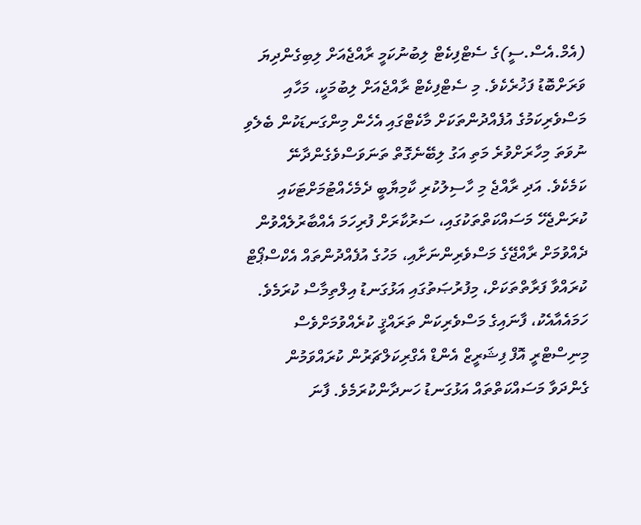(އެމް.އެސް.ސީ)ގެ ސެޓްފިކެޓް ލިބުނުކަމީ ރާއްޖެއަށް ލިބިގެންދިޔަ ވަރަށްބޮޑު ފަޚުރެކެވެ. މި ސެޓްފިކެޓް ރާއްޖެއަށް ލިބުމަކީ، މަހާއި މަސްވެރިކަމުގެ އުފެއްދުންތަކަށް މާކެޓްގައި އެހެން މިންގަނޑަކުން ބެލެވި ނުވަތަ މިހާރަށްވުރެ މަތި އަގު ލިބޭނެގޮތް ތަނަވަސްވެގެންދާނޭ ކަމެކެވެ. އަދި ރާއްޖެ މި ހާސިލުކުރި ކާމިޔާބީ ދެމެހެއްޓުމަށްޓަކައި ކުރަންޖެހޭ މަސައްކަތްތަކުގައި، ސަރުކާރަށް ފުރިހަމަ އެއްބާރުލެއްވުން ދެއްވުމަށް ރާއްޖޭގެ މަސްވެރިންނަށާއި، މަހުގެ އުފެއްދުންތައް އެކްސްޕޯޓް ކުރައްވާ ފަރާތްތަކަށް، މިފުރުޞަތުގައި އަޅުގަނޑު އިލްތިމާސް ކުރަމެވެ.
ހަމައެއާއެކު، ފާނައިގެ މަސްވެރިކަން ތަރައްޤީ ކުރެއްވުމަށްވެސް މިނިސްޓްރީ އޮފް ފިޝަރީޒް އެންޑް އެގްރިކަލްޗަރުން ކުރައްވަމުން ގެންދަވާ މަސައްކަތްތައް އަޅުގަނޑު ހަނދާންކުރަމެވެ. ފާނަ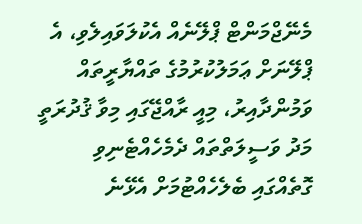މެނޭޖްމަންޓް ޕްލޭނެއް އެކުލަވައިލެވި، އެ ޕްލޭނަށް ޢަމަލުކުރުމުގެ ތައްޔާރީތައް ވަމުންދާއިރު، މިއީ ރާއްޖޭގައި މިވާ ޤުދުރަތީ މަދު ވަސީލަތްތައް ދެމެހެއްޓެނިވި ގޮތެއްގައި ބެލެހެއްޓުމަށް އެޅޭނެ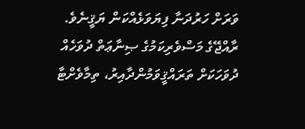ވަރަށް ހަރުދަނާ ފިޔަވަޅެއްކަން ޔަޤީނެވެ.
ރާއްޖޭގެ މަސްވެރިކަމުގެ ޞިނާޢަތް ދުވަހެއް ދުވަހަކަށް ތަރައްޤީވަމުންދާއިރު، ތިމާވެށްޓާ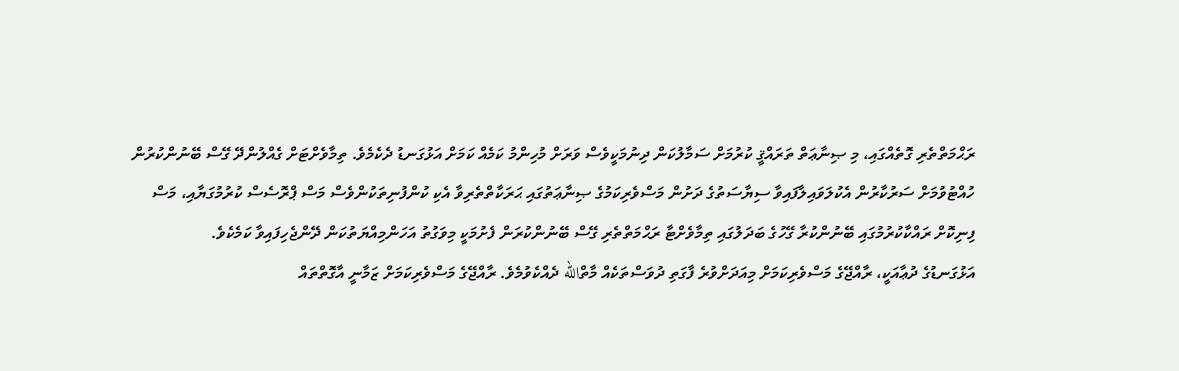ރަޙްމަތްތެރި ގޮތެއްގައި، މި ޞިނާޢަތް ތަރައްޤީ ކުރުމަށް ސަމާލުކަން ދިނުމަކީވެސް ވަރަށް މުހިންމު ކަމެއް ކަމަށް އަޅުގަނޑު ދެކެމެވެ. ތިމާވެށްޓަށް ގެއްލުންދޭ ގޭސް ބޭނުންކުރުން ހުއްޓުވުމަށް ސަރުކާރުން އެކުލަވައިލާފައިވާ ސިޔާސަތުގެ ދަށުން މަސްވެރިކަމުގެ ޞިނާޢަތުގައި ޙަރަކާތްތެރިވާ އެކި ކުންފުނިތަކުންވެސް މަސް ޕްރޮސެސް ކުރުމުގަޔާއި، މަސް ފިނިކޮށް ރައްކާކުރުމުގައި ބޭނުންކުރާ ގޭހުގެ ބަދަލުގައި ތިމާވެށްޓާ ރަޙްމަތްތެރި ގޭސް ބޭނުންކުރަން ފެށުމަކީ މިވަގުތު އަހަންމިއްޔަތުކަން ދޭންޖެހިފައިވާ ކަމެކެވެ.
އަޅުގަނޑުގެ ދުޢާއަކީ، ރާއްޖޭގެ މަސްވެރިކަމަށް މިއަދަށްވުރެ ފާގަތި ދުވަސްތަކެއް މާތްالله ދެއްކެވުމެވެ. ރާއްޖޭގެ މަސްވެރިކަމަށް ޒަމާނީ އާގޮތްތައް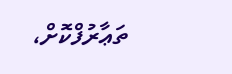ތަޢާރުފްކޮށް،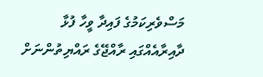މަސްވެރިކަމުގެ ފައިދާ ވީހާ ފުޅާ ދާއިރާއެއްގައި ރާއްޖޭގެ ރައްޔިތުންނަށް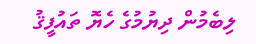ލިބެމުން ދިޔުމުގެ ހެޔޮ ތައުފީޤު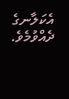އެކަލާނގެ ދެއްވުމެވެ.